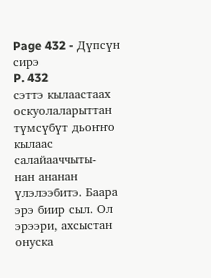Page 432 - Дүпсүн сирэ
P. 432
сэттэ кылаастаах оскуолаларыттан түмсүбүт дьоҥҥо кылаас салайааччыты-
нан ананан үлэлээбитэ. Баара эрэ биир сыл. Ол эрээри, ахсыстан онуска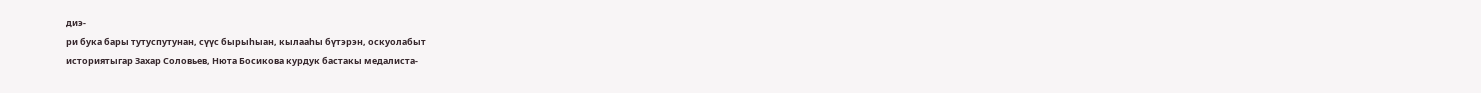диэ-
ри бука бары тутуспутунан, сүүс бырыһыан, кылааһы бүтэрэн, оскуолабыт
историятыгар Захар Соловьев, Нюта Босикова курдук бастакы медалиста-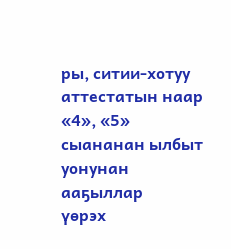ры, ситии-хотуу аттестатын наар «4», «5» сыананан ылбыт уонунан ааҕыллар
үөрэх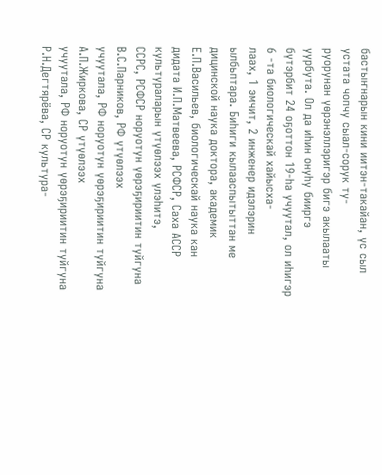бастыҥнарын кини иитэн-такайан, үс сыл устата чопчу сыал-сорук ту-
руорунан үөрэнэллэригэр бигэ акылааты уурбута. Ол да иһин онуһу бииргэ
бүтэрбит 24 оҕоттон 19-һа учуутал, ол иһигэр 6 -та биологическай хайысха-
лаах, 1 эмчит, 2 инженер идэлэрин ылбьптара. Биһиги кылааспытыттан ме
дицинской наука доктора, академик Е.П.Васильев, биологическай наука кан
дидата И.П.Матвеева, РСФСР, Саха АССР культураларын үтүөлээх үлэһитэ,
ССРС, РСФСР норуотун үөрэҕириитин туйгуна В.С.Парников, РФ үтүөлээх
учуутала, РФ норуотун үөрэҕириитин туйгуна А.П.Жиркова, СР үтүөлээх
учуутала, РФ норуотун үөрэҕириитин туйгуна Р.Н.Дегтярёва, СР культура-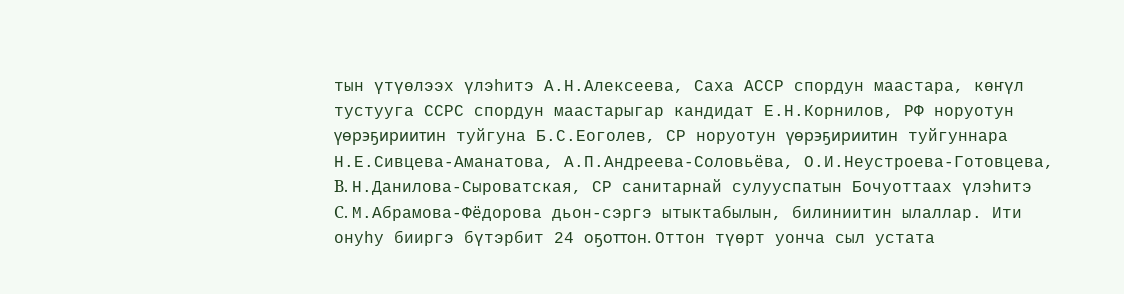тын үтүөлээх үлэһитэ А.Н.Алексеева, Саха АССР спордун маастара, көҥүл
тустууга ССРС спордун маастарыгар кандидат Е.Н.Корнилов, РФ норуотун
үөрэҕириитин туйгуна Б.С.Еоголев, СР норуотун үөрэҕириитин туйгуннара
Н.Е.Сивцева-Аманатова, А.П.Андреева-Соловьёва, О.И.Неустроева-Готовцева,
B. Н.Данилова-Сыроватская, СР санитарнай сулууспатын Бочуоттаах үлэһитэ
C. М.Абрамова-Фёдорова дьон-сэргэ ытыктабылын, билиниитин ылаллар. Ити
онуһу бииргэ бүтэрбит 24 оҕоттон. Оттон түөрт уонча сыл устата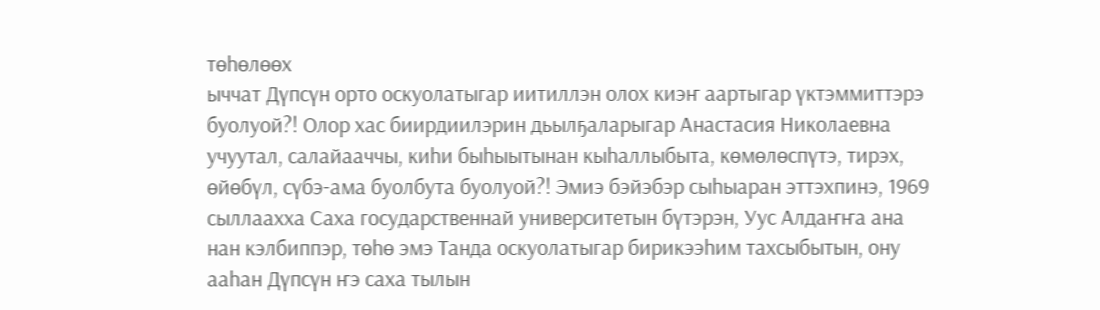төһөлөөх
ыччат Дүпсүн орто оскуолатыгар иитиллэн олох киэҥ аартыгар үктэммиттэрэ
буолуой?! Олор хас биирдиилэрин дьылҕаларыгар Анастасия Николаевна
учуутал, салайааччы, киһи быһыытынан кыһаллыбыта, көмөлөспүтэ, тирэх,
өйөбүл, сүбэ-ама буолбута буолуой?! Эмиэ бэйэбэр сыһыаран эттэхпинэ, 1969
сыллаахха Саха государственнай университетын бүтэрэн, Уус Алдаҥҥа ана
нан кэлбиппэр, төһө эмэ Танда оскуолатыгар бирикээһим тахсыбытын, ону
ааһан Дүпсүн ҥэ саха тылын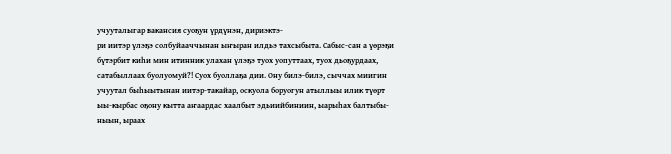учууталыгар вакансия суоҕун үрдүнэн, дириэктэ-
ри иитэр үлэҕэ солбуйааччынан ыҥыран илдьэ тахсыбыта. Сабыс-сан а үөрэҕи
бүтэрбит киһи мин итинник улахан үлэҕэ туох уопуттаах, туох дьоҕурдаах,
сатабыллаах буолуомуй?! Суох буоллаҕа дии. Ону билэ-билэ, сыччах миигин
учуутал быһыытынан иитэр-такайар, оскуола боруогун атыллыы илик түөрт
ыы-кырбас оҕону кытта аҥаардас хаалбыт эдьиийбиниин, ыарыһах балтыбы-
ныын, ыраах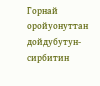Горнай оройуонуттан дойдубутун-сирбитин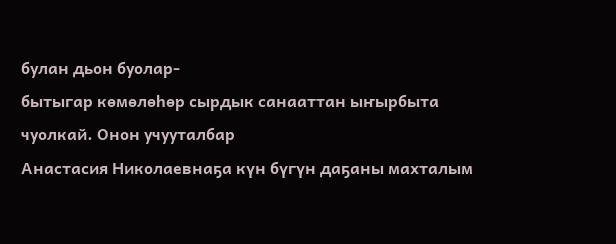булан дьон буолар-
бытыгар көмөлөһөр сырдык санааттан ыҥырбыта чуолкай. Онон учууталбар
Анастасия Николаевнаҕа күн бүгүн даҕаны махталым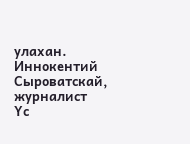улахан.
Иннокентий Сыроватскай, журналист
Үс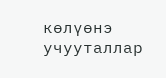көлүөнэ учууталлар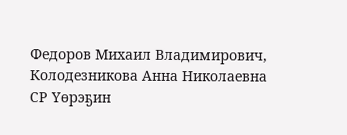Федоров Михаил Владимирович, Колодезникова Анна Николаевна
СР Үөрэҕин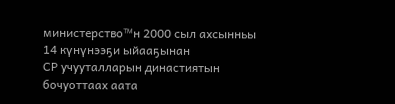министерство™н 2000 сыл ахсынньы 14 күнүнээҕи ыйааҕынан
СР учууталларын династиятын бочуоттаах аата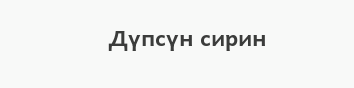Дүпсүн сирин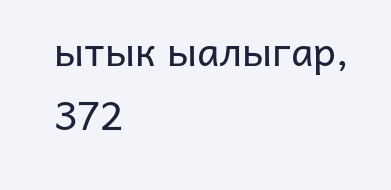ытык ыалыгар,
372